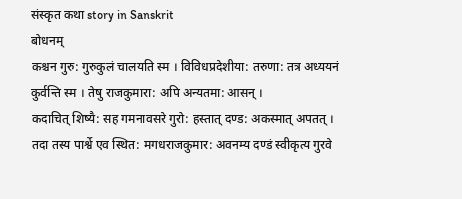संस्कृत कथा story in Sanskrit
बोधनम्
कश्चन गुरु: गुरुकुलं चालयति स्म । विविधप्रदेशीया: तरुणा: तत्र अध्ययनं कुर्वन्ति स्म । तेषु राजकुमारा: अपि अन्यतमा: आसन् ।
कदाचित् शिष्यै: सह गमनावसरे गुरो: हस्तात् दण्ड: अकस्मात् अपतत् । तदा तस्य पार्श्वे एव स्थित: मगधराजकुमार: अवनम्य दण्डं स्वीकृत्य गुरवे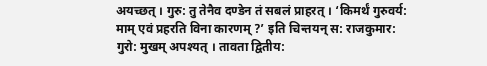अयच्छत् । गुरु: तु तेनैव दण्डेन तं सबलं प्राहरत् । ‘किमर्थं गुरुवर्य: माम् एवं प्रहरति विना कारणम् ?’ इति चिन्तयन् स: राजकुमार: गुरो: मुखम् अपश्यत् । तावता द्वितीय: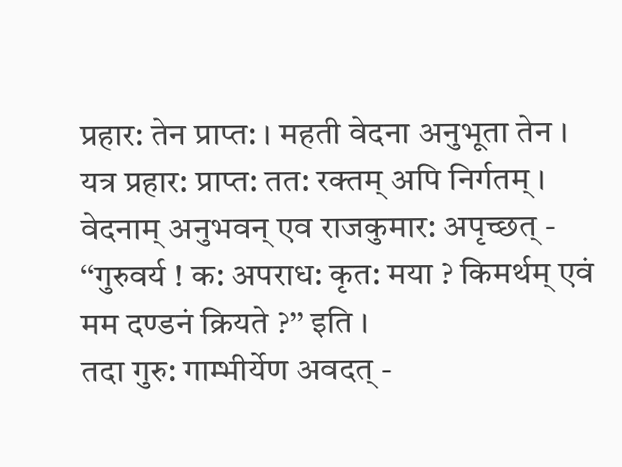प्रहार: तेन प्राप्त: । महती वेदना अनुभूता तेन । यत्र प्रहार: प्राप्त: तत: रक्तम् अपि निर्गतम् ।
वेदनाम् अनुभवन् एव राजकुमार: अपृच्छत् - ‘‘गुरुवर्य ! क: अपराध: कृत: मया ? किमर्थम् एवं मम दण्डनं क्रियते ?’’ इति ।
तदा गुरु: गाम्भीर्येण अवदत् -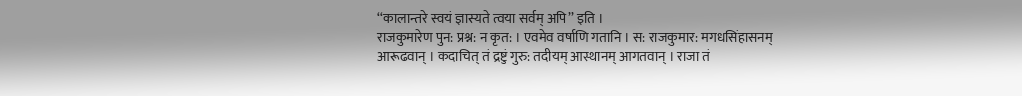‘‘कालान्तरे स्वयं ज्ञास्यते त्वया सर्वम् अपि’’ इति ।
राजकुमारेण पुन: प्रश्न: न कृत: । एवमेव वर्षाणि गतानि । स: राजकुमार: मगधसिंहासनम् आरूढवान् । कदाचित् तं द्रष्टुं गुरु: तदीयम् आस्थानम् आगतवान् । राजा तं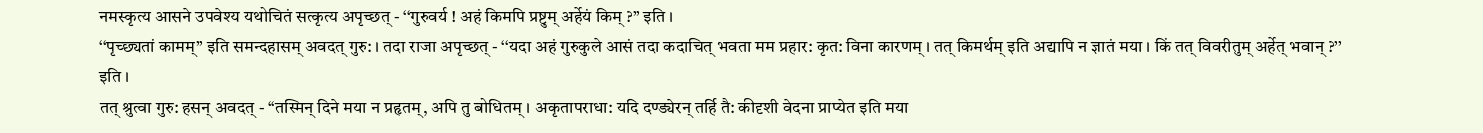नमस्कृत्य आसने उपवेश्य यथोचितं सत्कृत्य अपृच्छत् - ‘‘गुरुवर्य ! अहं किमपि प्रष्टुम् अर्हेयं किम् ?’’ इति ।
‘‘पृच्छ्यतां कामम्’’ इति समन्दहासम् अवदत् गुरु: । तदा राजा अपृच्छत् - ‘‘यदा अहं गुरुकुले आसं तदा कदाचित् भवता मम प्रहार: कृत: विना कारणम् । तत् किमर्थम् इति अद्यापि न ज्ञातं मया । किं तत् विवरीतुम् अर्हेत् भवान् ?’’ इति ।
तत् श्रुत्वा गुरु: हसन् अवदत् - ‘‘तस्मिन् दिने मया न प्रहृतम्, अपि तु बोधितम् । अकृतापराधा: यदि दण्ड्येरन् तर्हि तै: कीदृशी वेदना प्राप्येत इति मया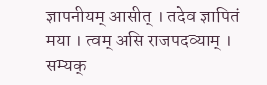ज्ञापनीयम् आसीत् । तदेव ज्ञापितं मया । त्वम् असि राजपदव्याम् । सम्यक्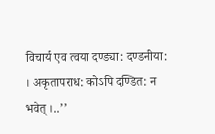विचार्य एव त्वया दण्ड्या: दण्डनीया: । अकृतापराध: कोऽपि दण्डित: न भवेत् ।..’’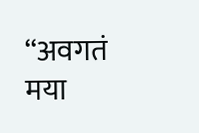‘‘अवगतं मया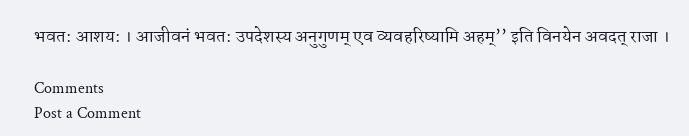भवत: आशय: । आजीवनं भवत: उपदेशस्य अनुगुणम् एव व्यवहरिष्यामि अहम्’’ इति विनयेन अवदत् राजा ।

Comments
Post a Comment